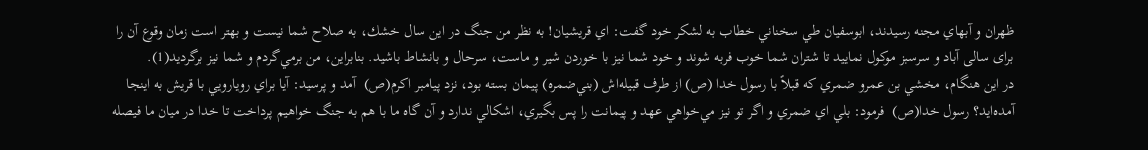ظهران و آبهاي مجنه رسيدند، ابوسفيان طي سخناني خطاب به لشكر خود گفت: اي قريشيان! به نظر من جنگ در اين سال خشك، به صلاح شما نيست و بهتر است زمان وقوع آن را برای سالی آباد و سرسبز موکول نمایید تا شتران شما خوب فربه شوند و خود شما نيز با خوردن شير و ماست، سرحال و بانشاط باشيد. بنابراين، من برمي‌گردم و شما نيز برگرديد(1).
در این هنگام، مخشي بن عمرو ضمري كه قبلاً با رسول خدا (ص) از طرف قبيله‌اش (بني‌ضمره) پيمان بسته بود، نزد پیامبر اکرم(ص)  آمد و پرسيد: آيا براي رويارویي با قريش به اينجا آمده‌ايد؟ رسول خدا(ص)  فرمود: بلي اي ضمري و اگر تو نيز مي‌خواهي عهد و پيمانت را پس بگيري، اشكالي ندارد و آن گاه ما با هم به جنگ خواهیم پرداخت تا خدا در ميان ما فيصله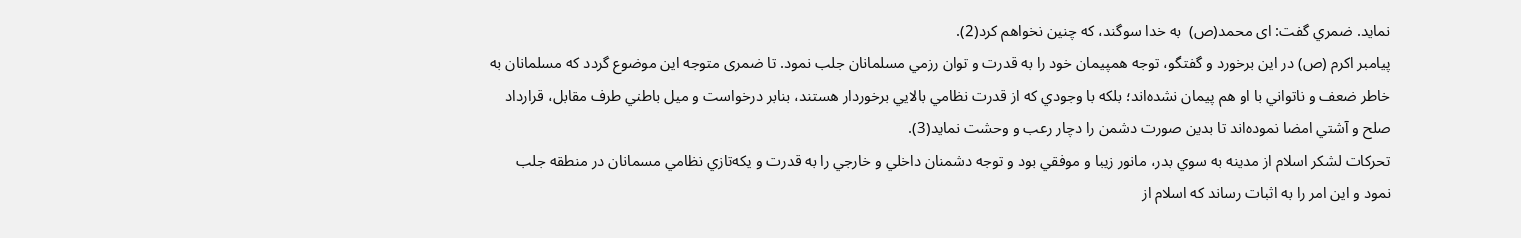نمايد. ضمري گفت: ای محمد(ص)  به خدا سوگند، كه چنين نخواهم كرد(2).
پیامبر اکرم (ص) در اين برخورد و گفتگو، توجه همپيمان خود را به قدرت و توان رزمي مسلمانان جلب نمود. تا ضمری متوجه این موضوع گردد كه مسلمانان به خاطر ضعف و ناتواني با او هم پيمان نشده‌اند؛ بلكه با وجودي كه از قدرت نظامي بالايي برخوردار هستند، بنابر درخواست و ميل باطني طرف مقابل، قرارداد صلح و آشتي امضا نموده‌اند تا بدين صورت دشمن را دچار رعب و وحشت نمايد(3).
تحركات لشكر اسلام از مدينه به سوي بدر، مانور زيبا و موفقي بود و توجه دشمنان داخلي و خارجي را به قدرت و يكه‌تازي نظامي مسمانان در منطقه جلب نمود و این امر را به اثبات رساند كه اسلام از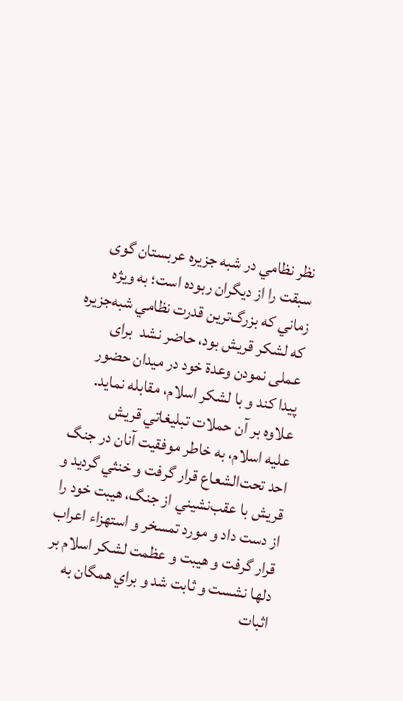نظر نظامي در شبه جزيره عربستان گوی سبقت را از دیگران ربوده است؛ به ويژه زماني كه بزرگ‌ترين قدرت نظامي شبه‌جزيره كه لشكر قريش بود، حاضر نشد  برای عملی نمودن وعدة خود در ميدان حضور پيدا كند و با لشكر اسلام، مقابله نمايد.
علاوه بر آن حملات تبليغاتي قريش عليه ‌اسلام، به خاطر موفقيت آنان در جنگ احد تحت‌الشعاع قرار گرفت و خنثي گرديد و قريش با عقب‌نشيني از جنگ، هيبت خود را از دست داد و مورد تمسخر و استهزاء اعراب قرار گرفت و هيبت و عظمت لشكر اسلام بر دلها نشست و ثابت شد و براي همگان به اثبات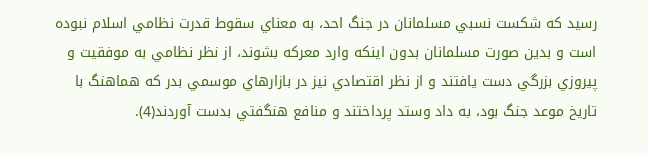رسید كه شكست نسبي مسلمانان در جنگ احد، به معناي سقوط قدرت نظامي اسلام نبوده است و بدين صورت مسلمانان بدون اينكه وارد معركه بشوند، از نظر نظامي به موفقيت و پيروزي بزرگي دست يافتند و از نظر اقتصادي نيز در بازارهاي موسمي بدر كه هماهنگ با تاريخ موعد جنگ بود، به داد وستد پرداختند و منافع هنگفتي بدست آوردند(4).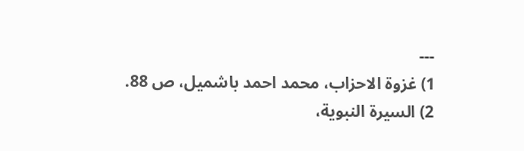---
1) غزوة الاحزاب، محمد احمد باشمیل، ص 88.
2) السیرة النبویة،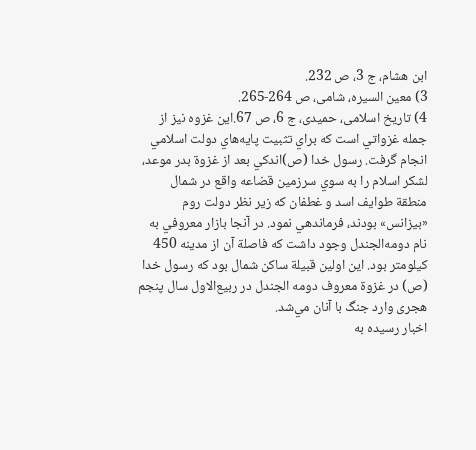ابن هشام، ج 3، ص 232.
3) معین السیره، شامی، ص 264-265.
4) تاریخ اسلامی، حمیدی، ج 6، ص 67.اين غزوه نيز از جمله غزواتي است كه براي تثبيت پايه‌هاي دولت اسلامي انجام گرفت. رسول خدا (ص)اندكي بعد از غزوة بدر موعد، لشكر اسلام را به سوي سرزمين قضاعه واقع در شمال منطقة طوایف اسد و غطفان كه زير نظر دولت روم «بيزانس» بودند، فرماندهي نمود. در آنجا بازار معروفي به نام دومه‌الجندل وجود داشت كه فاصلة آن از مدينه 450 كيلومتر بود. اين اولين قبيلة ساكن شمال بود كه رسول خدا (ص) در غزوة معروف دومه ‌الجندل در ربيع‌الاول سال پنجم هجری وارد جنگ با آنان مي‌شد.
اخبار رسيده به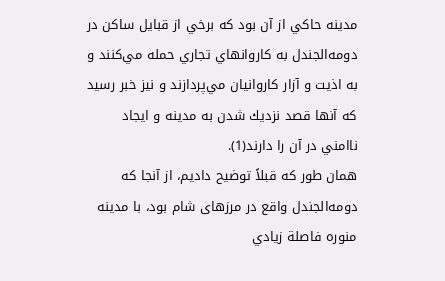مدينه حاكي از آن بود كه برخي از قبايل ساكن در دومه‌الجندل به كاروانهاي تجاري حمله مي‌كنند و به اذيت و آزار كاروانيان مي‌پردازند و نيز خبر رسيد كه آنها قصد نزديك شدن به مدينه و ايجاد ناامني در آن را دارند(1).
همان طور كه قبلاً توضيح داديم، از آنجا که دومه‌الجندل واقع در مرزهای شام بود، با مدينه منوره فاصلة زيادي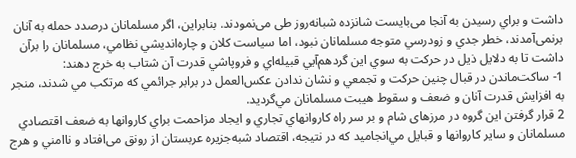داشت و براي رسيدن به آنجا می‌بایست شانزده شبانه‌روز طی می‌نمودند. بنابراين، اگر مسلمانان درصدد حمله به آنان برنمی‌آمدند، خطر جدي و زودرسي متوجه مسلمانان نبود، اما سياست كلان و چاره‌انديشي نظامي، مسلمانان را برآن داشت تا به دلایل ذیل در حركت به سوي اين گردهم‌آیي قبيله‌اي و فروپاشي قدرت آن شتاب به خرج دهند:
1- ساكت‌ماندن در قبال چنين حركت و تجمعي و نشان ندادن عكس‌العمل در برابر جرائمي كه مرتكب مي شدند، منجر به افزايش قدرت آنان و ضعف و سقوط هيبت مسلمانان مي‌گردید.
2 قرار گرفتن اين گروه در مرزهای شام و بر سر راه كاروانهاي تجاري و ايجاد مزاحمت براي كاروانها به ضعف اقتصادي مسلمانان و ساير كاروانها و قبایل مي‌انجاميد كه در نتيجه، اقتصاد شبه‌جزيره عربستان از رونق می‌افتاد و ناامني و هرج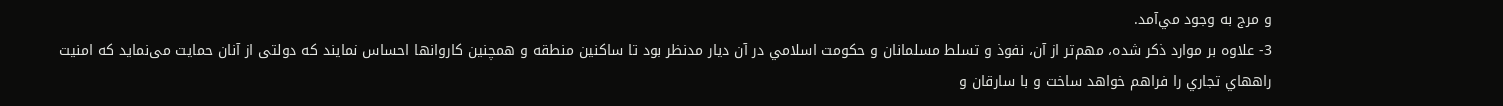و مرج به وجود مي‌آمد.
3- علاوه بر موارد ذکر شده، مهم‌تر از آن، نفوذ و تسلط مسلمانان و حكومت اسلامي در آن ديار مدنظر بود تا ساكنين منطقه و همچنين كاروانها احساس نمايند كه دولتی از آنان حمایت می‌نماید كه امنيت راههاي تجاري را فراهم خواهد ساخت و با سارقان و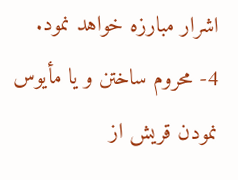اشرار مبارزه خواهد نمود.
4- محروم ساختن و يا مأيوس نمودن قريش از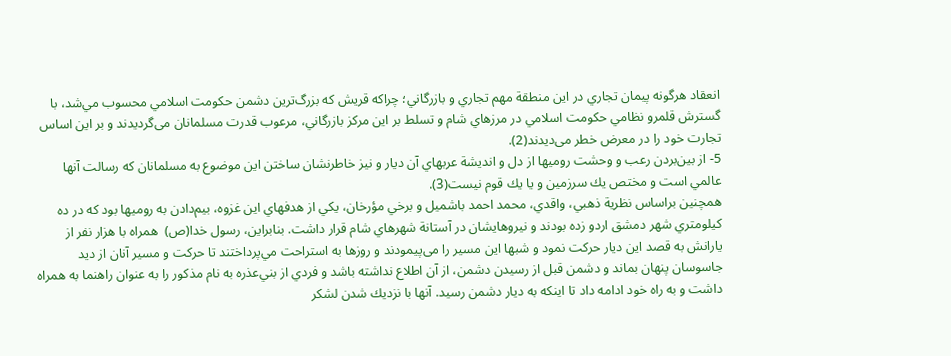انعقاد هرگونه پيمان تجاري در اين منطقة مهم تجاري و بازرگاني؛ چراکه قريش كه بزرگ‌ترين دشمن حكومت اسلامي محسوب مي‌شد، با گسترش قلمرو نظامي حكومت اسلامي در مرزهاي شام و تسلط بر اين مركز بازرگاني، مرعوب قدرت مسلمانان می‌گردیدند و بر این اساس تجارت خود را در معرض خطر می‌دیدند(2).
5- از بين‌بردن رعب و وحشت روميها از دل و انديشة عربهاي آن ديار و نيز خاطرنشان ساختن اين موضوع به مسلمانان كه رسالت آنها عالمي است و مختص يك سرزمين و يا يك قوم نيست(3).
همچنين براساس نظریة ذهبي، واقدي، محمد احمد باشميل و برخي مؤرخان، يكي از هدفهاي اين غزوه، بيم‌دادن به روميها بود كه در ده كيلومتري شهر دمشق اردو زده بودند و نيروهايشان در آستانة شهرهاي شام قرار داشت. بنابراين، رسول خدا(ص)  همراه با هزار نفر از يارانش به قصد اين ديار حركت نمود و شبها این مسیر را می‌پیمودند و روزها به استراحت مي‌پرداختند تا حركت و مسير آنان از ديد جاسوسان پنهان بماند و دشمن قبل از رسیدن دشمن، از آن اطلاع نداشته باشد و فردي از بني‌عذره به نام مذكور را به عنوان راهنما به همراه داشت و به راه خود ادامه داد تا اينكه به ديار دشمن رسيد. آنها با نزديك شدن لشكر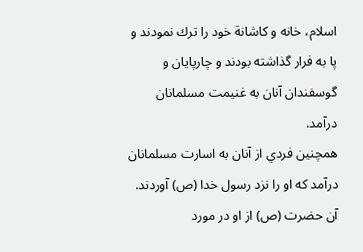اسلام، خانه و كاشانة خود را ترك نمودند و پا به فرار گذاشته بودند و چارپايان و گوسفندان آنان به غنيمت مسلمانان درآمد.
همچنين فردي از آنان به اسارت مسلمانان درآمد که او را نزد رسول خدا (ص) آوردند. آن حضرت (ص) از او در مورد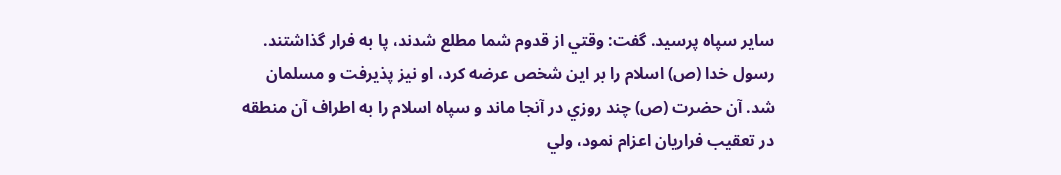سایر سپاه پرسيد. گفت: وقتي از قدوم شما مطلع شدند، پا به فرار گذاشتند. رسول خدا (ص) اسلام را بر اين شخص عرضه كرد، او نيز پذيرفت و مسلمان شد. آن حضرت (ص) چند روزي در آنجا ماند و سپاه اسلام را به اطراف آن منطقه در تعقيب فراريان اعزام نمود، ولي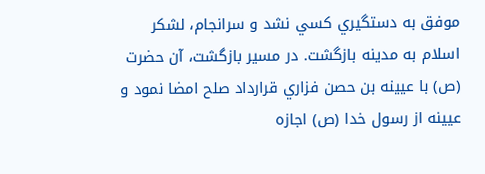موفق به دستگيري كسي نشد و سرانجام، لشكر اسلام به مدينه بازگشت. در مسير بازگشت، آن حضرت (ص) با عيينه بن حصن فزاري قرارداد صلح امضا نمود و عيينه از رسول خدا (ص) اجازه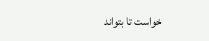خواست تا بتواند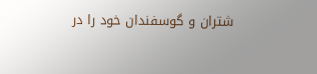شتران و گوسفندان خود را در